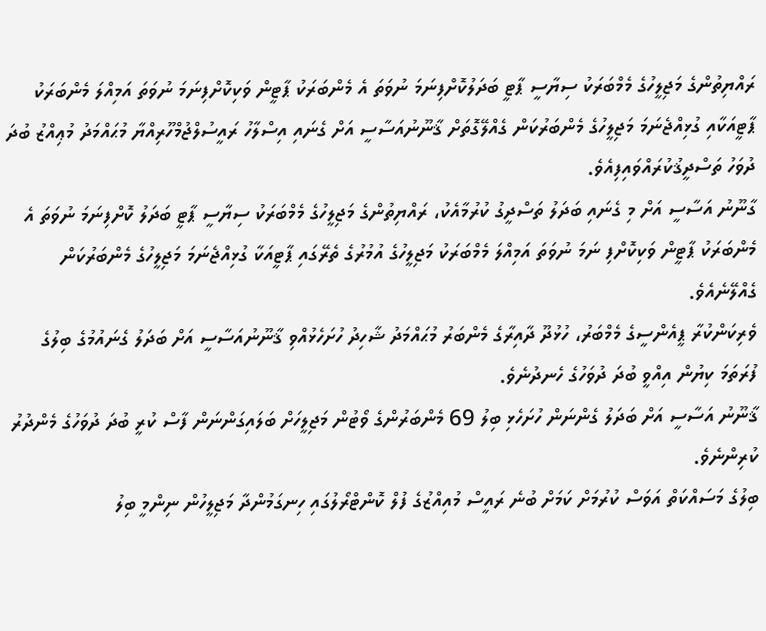ރައްޔިތުންގެ މަޖިލީހުގެ މެމްބަރަކު ސިޔާސީ ޕާޓީ ބަދަލުކޮށްފިނަމަ ނުވަތަ އެ މެންބަރަކު ޕާޓީން ވަކިކޮށްފިނަމަ ނުވަތަ އަމިއްލަ މެންބަރަކު ޕާޓީއަކާއި ގުޅިއްޖެނަމަ މަޖިލީހުގެ މެންބަރުކަން ގެއްލޭގޮތަށް ޤާނޫނުއަސާސީ އަށް ގެނައި އިސްލާހު ރައީސުލްޖުމްހޫރިއްޔާ މުޙައްމަދު މުޢިއްޒު ބުދަ ދުވަހު ތަސްދީޤުކުރައްވައިފިއެވެ.
ގާނޫނު އަސާސީ އަށް މި ގެނައި ބަދަލު ތަސްދީގު ކުރުމާއެކު، ރައްޔިތުންގެ މަޖިލީހުގެ މެމްބަރަކު ސިޔާސީ ޕާޓީ ބަދަލު ކޮށްފިނަމަ ނުވަތަ އެ މެންބަރަކު ޕާޓީން ވަކިކޮށްފި ނަމަ ނުވަތަ އަމިއްލަ މެމްބަރަކު މަޖިލީހުގެ އުމުރުގެ ތެރޭގައި ޕާޓީއަކާ ގުޅިއްޖެނަމަ މަޖިލީހުގެ މެންބަރުކަން ގެއްލޭނެއެވެ.
ވެރިކަންކުރާ ޕީއެންސީގެ މެމްބަރު، ހުޅުދޫ ދާއިރާގެ މެންބަރު މުޙައްމަދު ޝާހިދު ހުށަހެޅުއްވި ޤާނޫނުއަސާސީ އަށް ބަދަލު ގެނައުމުގެ ބިލުގެ ފުރަތަމަ ކިޔުން އިއްވީ ބުދަ ދުވަހުގެ ހެނދުނެވެ.
ޤާނޫނު އަސާސީ އަށް ބަދަލު ގެންނަން ހުށަހެޅި ބިލު 69 މެންބަރުންގެ ވޯޓުން މަޖިލީހަށް ބަލައިގަންނަން ފާސް ކުރީ ބުދަ ދުވަހުގެ މެންދުރު ކުރިންނެވެ.
ބިލުގެ މަސައްކަތް އަވަސް ކުރުމަށް ކަމަށް ބުނެ ރައީސް މުއިއްޒުގެ ފުލް ކޮންޓްރޯލުގައި ހިނގަމުންދާ މަޖިލީހުން ނިންމީ ބިލު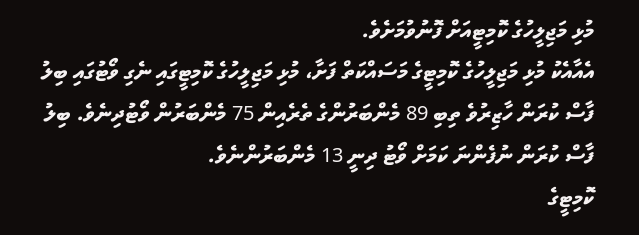މުޅި މަޖިލީހުގެ ކޮމިޓީއަށް ފޮނުވުމަށެވެ.
އެއާއެކު މުޅި މަޖިލީހުގެ ކޮމިޓީގެ މަސައްކަތް ފަށާ، މުޅި މަޖިލީހުގެ ކޮމިޓީގައި ނެގި ވޯޓުގައި ބިލު ފާސް ކުރަން ހާޒިރުވެ ތިބި 89 މެންބަރުންގެ ތެރެއިން 75 މެންބަރުން ވޯޓުދިނެވެ. ބިލު ފާސް ކުރަން ނުފެންނަ ކަމަށް ވޯޓު ދިނީ 13 މެންބަރުންނެވެ.
ކޮމިޓީގެ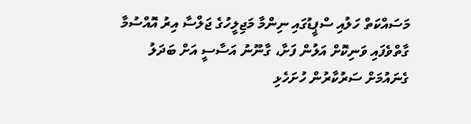މަސައްކަތް ހަލުއި ސްޕީޑުގައި ނިންމާ މަޖިލީހުގެ ޖަލްސާ އިރު އޮއްސުމާ ގާތްވެފައި ވަނިކޮށް އަލުން ފަށާ، ގާނޫނު އަސާސީ އަށް ބަދަލު ގެނައުމަށް ސަރުކާރުން ހުށަހެޅި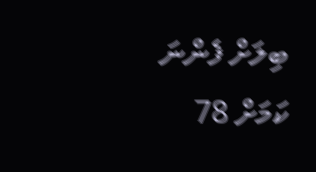ބިލަށް ފެންނަ ކަމަށް 78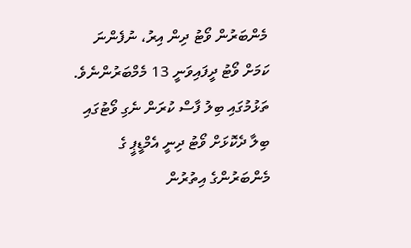މެންބަރުން ވޯޓު ދިން އިރު، ނުފެންނަ ކަމަށް ވޯޓު ދީފައިވަނީ 13 މެމްބަރުންނެވެ.
ތަޅުމުގައި ބިލު ފާސް ކުރަން ނެގި ވޯޓުގައި ބިލާ ދެކޮޅަށް ވޯޓު ދިނީ އެމްޑީޕީ ގެ މެންބަރުންގެ އިތުރުން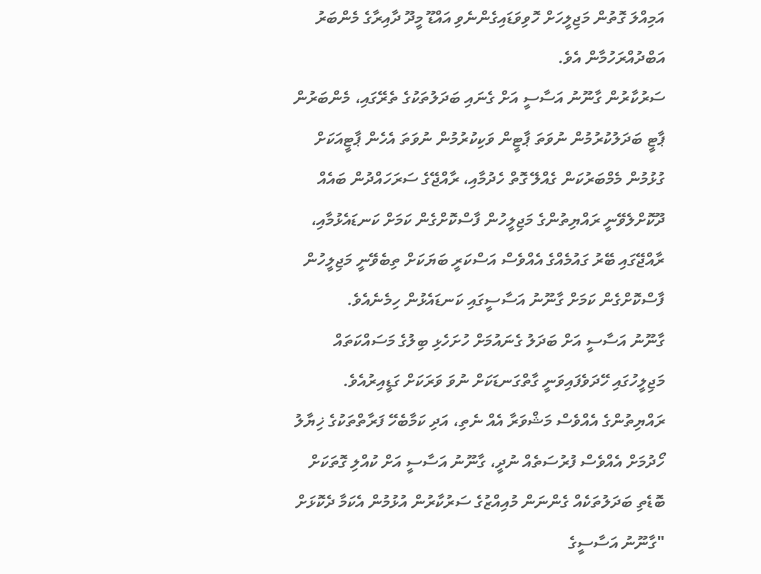އަމިއްލަ ގޮތުން މަޖިލީހަށް ހޮވިވަޑައިގެންނެވި އައްޑޫ މީދޫ ދާއިރާގެ މެންބަރު އަބްދުއްރަހުމާން އެވެ.
ސަރުކާރުން ގާނޫނު އަސާސީ އަށް ގެނައި ބަދަލުތަކުގެ ތެރޭގައި، މެންބަރުން ޕާޓީ ބަދަލުކުރުމުން ނުވަތަ ޕާޓީން ވަކިކުރުމުން ނުވަތަ އެހެން ޕާޓީއަކަށް ގުޅުމުން މެމްބަރުކަން ގެއްލޭ ގޮތް ހެދުމާއި، ރާއްޖޭގެ ސަރަހައްދުން ބައެއް ދޫކޮށްލެވޭނީ ރައްޔިތުންގެ މަޖިލީހުން ފާސްކޮށްގެން ކަމަށް ކަނޑައެޅުމާއި، ރާއްޖޭގައި ބޭރު ގައުމެއްގެ އެއްވެސް އަސްކަރީ ބަޔަކަށް ތިބެވޭނީ މަޖިލީހުން ފާސްކޮށްގެން ކަމަށް ގާނޫނު އަސާސީގައި ކަނޑައެޅުން ހިމެނެއެވެ.
ގާނޫނު އަސާސީ އަށް ބަދަލު ގެނައުމަށް ހުށަހެޅި ބިލުގެ މަސައްކަތައް މަޖިލީހުގައި ހޭދަވެފައިވަނީ ގާތްގަނޑަކަށް ނުވަ ވަރަކަށް ގަޑީއިރުއެވެ.
ރައްޔިތުންގެ އެއްވެސް މަޝްވަރާ އެއް ނެތި، އަދި ކަމާބެހޭ ފަރާތްތަކުގެ ޚިޔާލު ހޯދުމަށް އެއްވެސް ފުރުސަތެއް ނުދީ، ގާނޫނު އަސާސީ އަށް ކުއްލި ގޮތަކަށް ބޮޑެތި ބަދަލުތަކެއް ގެންނަން މުއިއްޒުގެ ސަރުކާރުން އުޅުމުން އެކަމާ ދެކޮޅަށް "ގާނޫނު އަސާސީގެ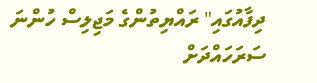ދިފާއުގައި" ރައްޔިތުންގެ މަޖިލިސް ހުންނަ ސަރަހައްދަށް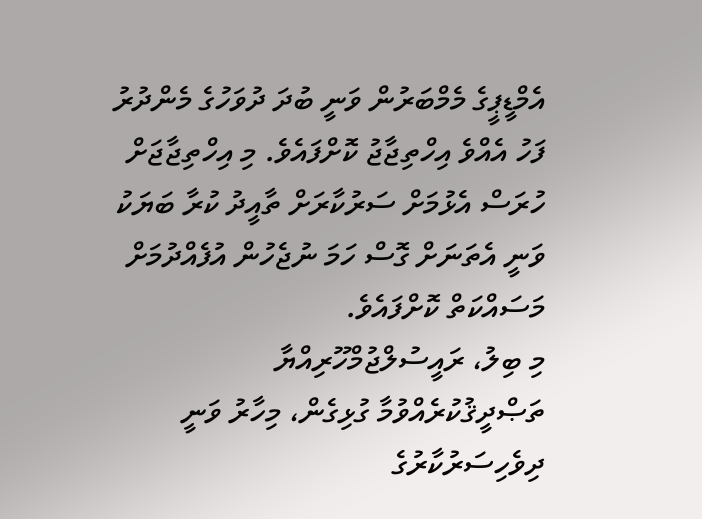އެމްޑީޕީގެ މެމްބަރުން ވަނީ ބުދަ ދުވަހުގެ މެންދުރު ފަހު އެއްވެ އިހްތިޖާޖު ކޮށްފައެވެ. މި އިހްތިޖާޖަށް ހުރަސް އެޅުމަށް ސަރުކާރަށް ތާއީދު ކުރާ ބަޔަކު ވަނީ އެތަނަށް ގޮސް ހަމަ ނުޖެހުން އުފެއްދުމަށް މަސައްކަތް ކޮށްފައެވެ.
މި ބިލު، ރައީސުލްޖުމްހޫރިއްޔާ ތަޞްދީޤުކުރެއްވުމާ ގުޅިގެން، މިހާރު ވަނީ ދިވެހިސަރުކާރުގެ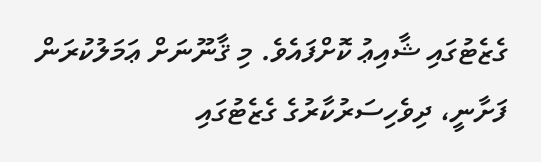ގެޒެޓުގައި ޝާއިޢު ކޮށްފައެވެ. މި ޤާނޫނަށް ޢަމަލުކުރަން ފަށާނީ، ދިވެހިސަރުކާރުގެ ގެޒެޓުގައި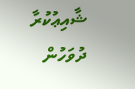ޝާއިޢުކުރާ ދުވަހުން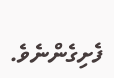ފެށިގެންނެވެ.